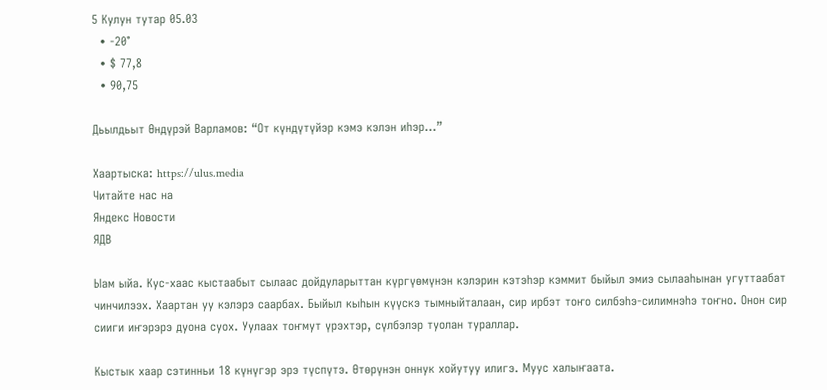5 Кулун тутар 05.03
  • -20°
  • $ 77,8
  • 90,75

Дьылдьыт Өндүрэй Варламов: “От күндүтүйэр кэмэ кэлэн иһэр…”

Хаартыска: https://ulus.media
Читайте нас на
Яндекс Новости
ЯДВ

Ыам ыйа. Кус-хаас кыстаабыт сылаас дойдуларыттан күргүөмүнэн кэлэрин кэтэһэр кэммит быйыл эмиэ сылааһынан угуттаабат чинчилээх. Хаартан уу кэлэрэ саарбах. Быйыл кыһын күүскэ тымныйталаан, сир ирбэт тоҥо силбэһэ-силимнэһэ тоҥно. Онон сир сииги иҥэрэрэ дуона суох. Уулаах тоҥмут үрэхтэр, сүлбэлэр туолан тураллар.

Кыстык хаар сэтинньи 18 күнүгэр эрэ түспүтэ. Өтөрүнэн оннук хойутуу илигэ. Муус халыҥаата.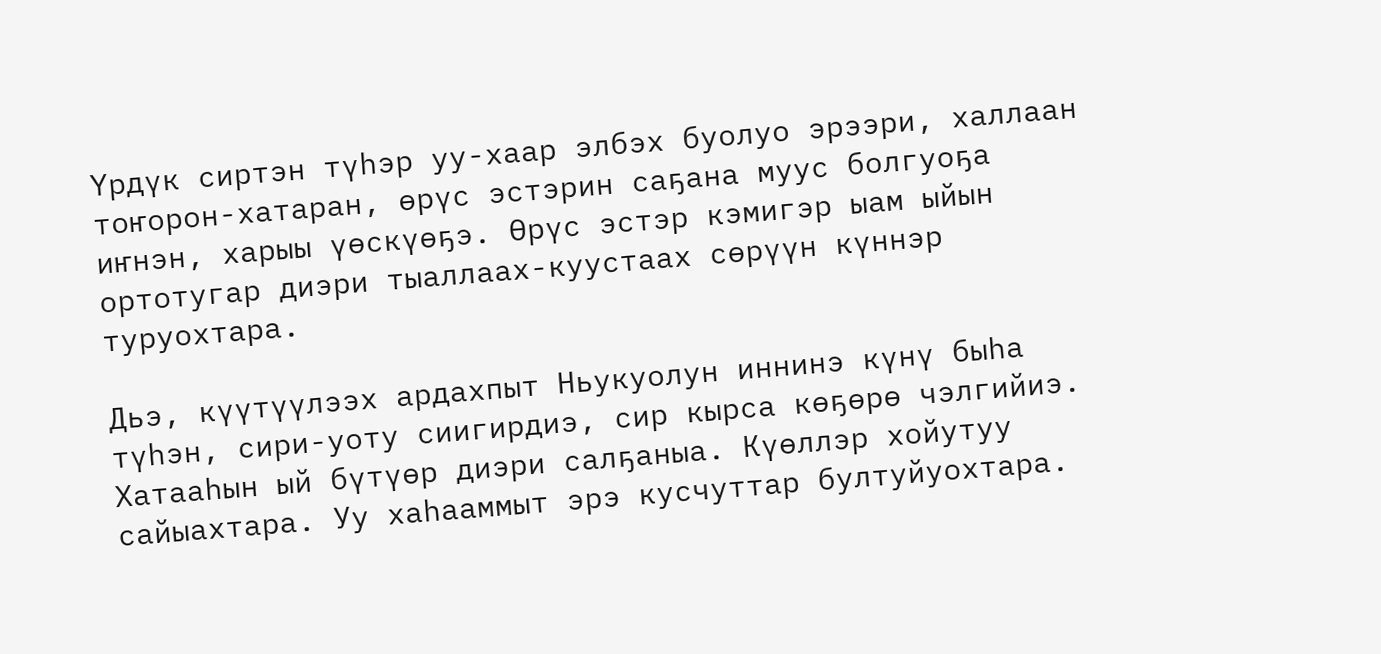Үрдүк сиртэн түһэр уу-хаар элбэх буолуо эрээри, халлаан тоҥорон-хатаран, өрүс эстэрин саҕана муус болгуоҕа иҥнэн, харыы үөскүөҕэ. Өрүс эстэр кэмигэр ыам ыйын ортотугар диэри тыаллаах-куустаах сөрүүн күннэр туруохтара.

Дьэ, күүтүүлээх ардахпыт Ньукуолун иннинэ күнү быһа түһэн, сири-уоту сиигирдиэ, сир кырса көҕөрө чэлгийиэ. Хатааһын ый бүтүөр диэри салҕаныа. Күөллэр хойутуу сайыахтара. Уу хаһааммыт эрэ кусчуттар бултуйуохтара.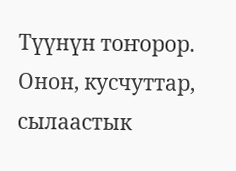Түүнүн тоҥорор. Онон, кусчуттар, сылаастык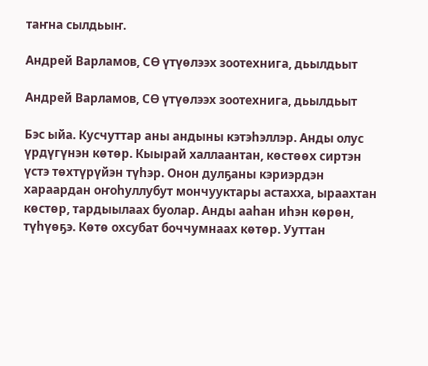таҥна сылдьыҥ.

Андрей Варламов, СӨ үтүөлээх зоотехнига, дьылдьыт

Андрей Варламов, СӨ үтүөлээх зоотехнига, дьылдьыт

Бэс ыйа. Кусчуттар аны андыны кэтэһэллэр. Анды олус үрдүгүнэн көтөр. Кыырай халлаантан, көстөөх сиртэн үстэ төхтүрүйэн түһэр. Онон дулҕаны кэриэрдэн хараардан оҥоһуллубут мончууктары астахха, ыраахтан көстөр, тардыылаах буолар. Анды ааһан иһэн көрөн, түһүөҕэ. Көтө охсубат боччумнаах көтөр. Ууттан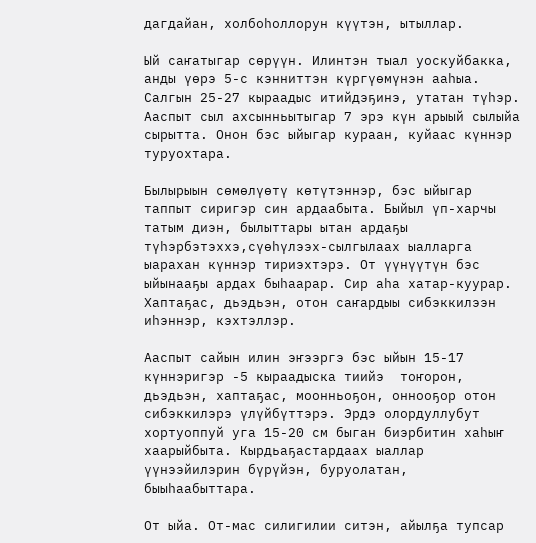дагдайан, холбоһоллорун күүтэн, ытыллар.

Ый саҥатыгар сөрүүн. Илинтэн тыал уоскуйбакка, анды үөрэ 5-с кэнниттэн күргүөмүнэн ааһыа. Салгын 25-27 кыраадыс итийдэҕинэ, утатан түһэр. Ааспыт сыл ахсынньытыгар 7 эрэ күн арыый сылыйа сырытта. Онон бэс ыйыгар кураан, куйаас күннэр туруохтара.

Былырыын сөмөлүөтү көтүтэннэр, бэс ыйыгар таппыт сиригэр син ардаабыта. Быйыл үп-харчы татым диэн, былыттары ытан ардаҕы түһэрбэтэххэ,сүөһүлээх-сылгылаах ыалларга ыарахан күннэр тириэхтэрэ. От үүнүүтүн бэс ыйынааҕы ардах быһаарар. Сир аһа хатар-куурар. Хаптаҕас, дьэдьэн, отон саҥардыы сибэккилээн иһэннэр, кэхтэллэр.

Ааспыт сайын илин эҥээргэ бэс ыйын 15-17 күннэригэр -5 кыраадыска тиийэ  тоҥорон, дьэдьэн, хаптаҕас, моонньоҕон, оннооҕор отон сибэккилэрэ үлүйбүттэрэ. Эрдэ олордуллубут хортуоппуй уга 15-20 см быган биэрбитин хаһыҥ хаарыйбыта. Кырдьаҕастардаах ыаллар үүнээйилэрин бүрүйэн, буруолатан, быыһаабыттара.

От ыйа. От-мас силигилии ситэн, айылҕа тупсар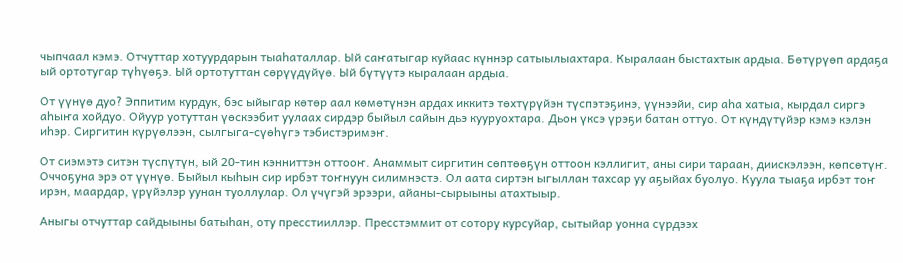чыпчаал кэмэ. Отчуттар хотуурдарын тыаһаталлар. Ый саҥатыгар куйаас күннэр сатыылыахтара. Кыралаан быстахтык ардыа. Бөтүрүөп ардаҕа ый ортотугар түһүөҕэ. Ый ортотуттан сөрүүдүйүө. Ый бүтүүтэ кыралаан ардыа.

От үүнүө дуо? Эппитим курдук, бэс ыйыгар көтөр аал көмөтүнэн ардах иккитэ төхтүрүйэн түспэтэҕинэ, үүнээйи, сир аһа хатыа, кырдал сиргэ аһыҥа хойдуо. Ойуур уотуттан үөскээбит уулаах сирдэр быйыл сайын дьэ кууруохтара. Дьон үксэ үрэҕи батан оттуо. От күндүтүйэр кэмэ кэлэн иһэр. Сиргитин күрүөлээн, сылгыга-сүөһүгэ тэбистэримэҥ.

От сиэмэтэ ситэн түспүтүн, ый 20-тин кэнниттэн оттооҥ. Анаммыт сиргитин сөптөөҕүн оттоон кэллигит, аны сири тараан, диискэлээн, көпсөтүҥ. Оччоҕуна эрэ от үүнүө. Быйыл кыһын сир ирбэт тоҥнуун силимнэстэ. Ол аата сиртэн ыгыллан тахсар уу аҕыйах буолуо. Куула тыаҕа ирбэт тоҥ ирэн, маардар, үрүйэлэр уунан туоллулар. Ол үчүгэй эрээри, айаны-сырыыны атахтыыр.

Аныгы отчуттар сайдыыны батыһан, оту пресстииллэр. Пресстэммит от сотору курсуйар, сытыйар уонна сүрдээх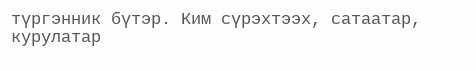түргэнник бүтэр. Ким сүрэхтээх, сатаатар, курулатар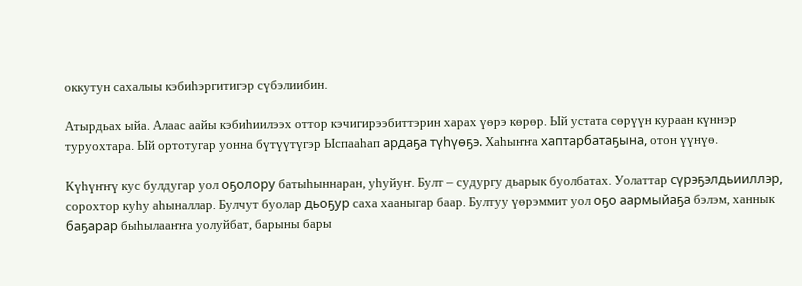оккутун сахалыы кэбиһэргитигэр сүбэлиибин.

Атырдьах ыйа. Алаас аайы кэбиһиилээх оттор кэчигирээбиттэрин харах үөрэ көрөр. Ый устата сөрүүн кураан күннэр туруохтара. Ый ортотугар уонна бүтүүтүгэр Ыспааһап ардаҕа түһүөҕэ. Хаһыҥҥа хаптарбатаҕына, отон үүнүө.

Күһүҥҥү кус булдугар уол оҕолору батыһыннаран, уһуйуҥ. Булт – судургу дьарык буолбатах. Уолаттар сүрэҕэлдьииллэр, сорохтор куһу аһыналлар. Булчут буолар дьоҕур саха хааныгар баар. Бултуу үөрэммит уол оҕо аармыйаҕа бэлэм, ханнык баҕарар быһылааҥҥа уолуйбат, барыны бары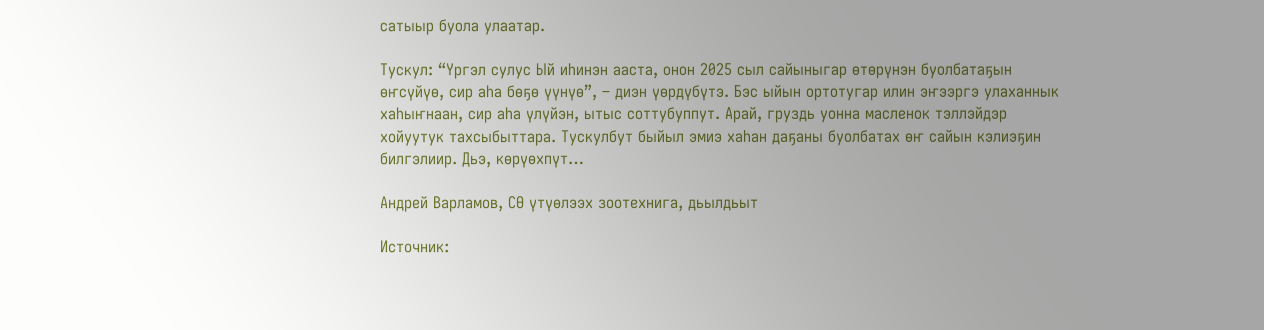сатыыр буола улаатар.

Тускул: “Үргэл сулус Ый иһинэн ааста, онон 2025 сыл сайыныгар өтөрүнэн буолбатаҕын өҥсүйүө, сир аһа бөҕө үүнүө”, – диэн үөрдүбүтэ. Бэс ыйын ортотугар илин эҥээргэ улаханнык хаһыҥнаан, сир аһа үлүйэн, ытыс соттубуппут. Арай, груздь уонна масленок тэллэйдэр хойуутук тахсыбыттара. Тускулбут быйыл эмиэ хаһан даҕаны буолбатах өҥ сайын кэлиэҕин билгэлиир. Дьэ, көрүөхпүт…

Андрей Варламов, СӨ үтүөлээх зоотехнига, дьылдьыт

Источник: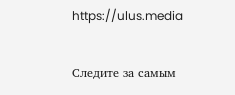https://ulus.media

Следите за самым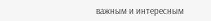важным и интересным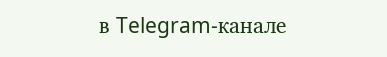в Telegram-канале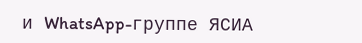и WhatsApp-группе ЯСИА